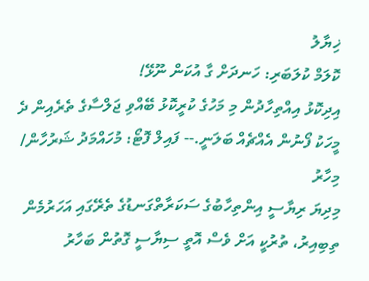ޚިޔާލު
ކޮލަމް ކުލަބަރި: ހަނދަށް ގާ އުކަން ނޫޅޭ!
އިދިކޮޅު އިއްތިހާދުން މި މަހުގެ ކުރީކޮޅު ބޭއްވި ޖަލްސާގެ ތެރެއިން ދެ މީހަކު ފޯނުން އެއްޗެއް ބަލަނީ.-- ފައިލް ފޮޓޯ: މުހައްމަދު ޝަރުހާން/ މިހާރު
މިދިޔަ ރިޔާސީ އިންތިހާބުގެ ސަކަރާތްގަނޑުގެ ތެރޭގައި އަހަރުމެން ތިބިއިރު، ތުރުކީ އަށް ވެސް އޮތީ ސިޔާސީ ގޮތުން ބަހާރު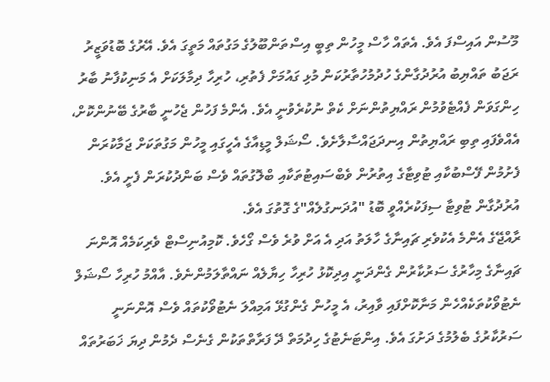މޫސުން އައިސްފަ އެވެ. އެތައް ހާސް މީހުން ތިބީ އިސްތަންބޫލުގެ މަގުތައް މަތީގަ އެވެ. އޭރުގެ ބޮޑުވަޒީރު ރަޖަބު ތައްޔިބު އުރުދުގާންގެ ހުދުމުހުތާރުކަން މުޅި ގައުމަށް ފެތުރި، ހުރިހާ ދިމާލަކަށް އެ މަނިކުފާނު ބާރު ހިންގަވަން ފެއްޓެވުމުން ރައްޔިތުންނަށް ކެތް ނުކުރެވުނީ އެވެ. އެންމެ ފަހުން ޖެހުނީ ބާރުގެ ބޭނުންކޮށް، އެއްވެފައި ތިބި ރައްޔިތުން އިނދަޖައްސާލާށެވެ. ސޯޝަލް މީޑިއާގެ އެހީގައި މީހުން މަގުތަކަށް ޖަމާކުރަން ފެށުމުން ފޭސްބުކާއި ޓުވިޓާގެ އިތުރުން ވެބްސައިޓުތަކާއި ބްލޮގުތައް ވެސް ބަންދުކުރަން ފެށީ އެވެ. އުރުދުގާން ޓުވިޓާ ސިފަކުރެއްވީ ބޮޑު "އުދަނގުލެއް"ގެ ގޮތުގަ އެވެ.
ރާއްޖޭގެ އެންމެ އެކުވެރި ޗައިނާގެ ހާލަތު އަދި އެ އަށް ވުރެ ވެސް ގޯހެވެ. ކޮމިއުނިސްޓް ވެރިކަމެއް އޮންނަ ޗައިނާގެ މިހާރުގެ ސަރުކާރުން ގެންދަނީ އިދިކޮޅު ހުރިހާ ހިޔާލެއް ނައްތާލަމުންނެވެ. އާއްމު ހުރިހާ ސޯޝަލް ނެޓުވޯކުތަކެއްހެން މަނާކޮށްފައި ވާއިރު، އެ މީހުން ގެންގުޅޭ އަމިއްލަ ނެޓުވޯކުތައް ވެސް އޮންނަނީ ސަރުކާރުގެ ބެލުމުގެ ދަށުގަ އެވެ. އިންޓަނެޓުގެ ހިދުމަތް ދޭ ފަރާތްތަކުން ގެނެސް ދެމުން ދިޔަ ޚަބަރުތައް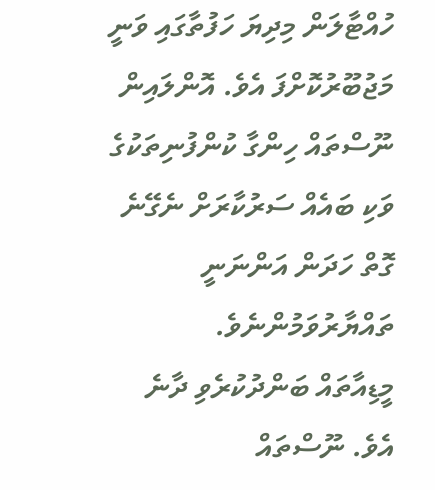ހުއްޓާލަން މިދިޔަ ހަފުތާގައި ވަނީ މަޖުބޫރުކޮށްފަ އެވެ. އޮންލައިން ނޫސްތައް ހިންގާ ކުންފުނިތަކުގެ ވަކި ބައެއް ސަރުކާރަށް ނެގޭނެ ގޮތް ހަދަން އަންނަނީ ތައްޔާރުވަމުންނެވެ.
މީޑިއާތައް ބަންދުކުރެވި ދާނެ އެވެ. ނޫސްތައް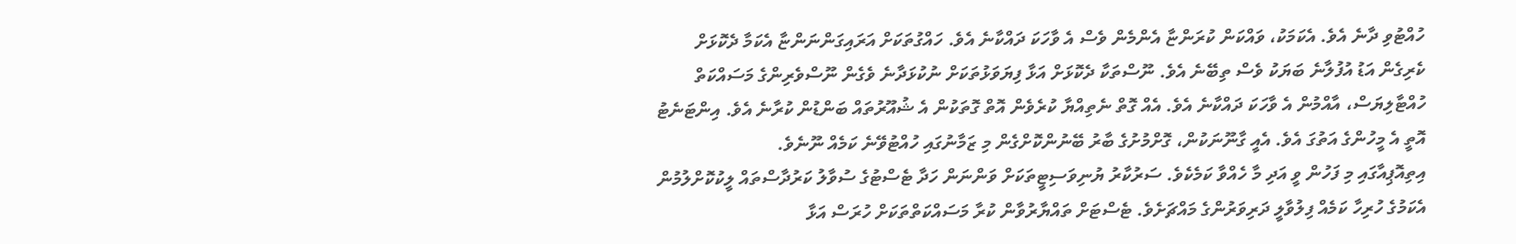ހުއްޓުވި ދާނެ އެވެ. އެކަމަކު، ވައްކަން ކުރަންޏާ އެންމެން ވެސް އެ ވާހަކަ ދައްކާނެ އެވެ. ހައްގުތަކަށް އަރައިގަންނަންޏާ އެކަމާ ދެކޮޅަށް ކެރިގެން އަޑު އުފުލާނެ ބަޔަކު ވެސް ތިބޭނެ އެވެ. ނޫސްތަކާ ދެކޮޅަށް އަޅާ ފިޔަވަޅުތަކަށް ނުކުޅަދާނެ ވެގެން ނޫސްވެރިންގެ މަސައްކަތް ހުއްޓާލިޔަސް، އާއްމުން އެ ވާހަކަ ދައްކާނެ އެވެ. އެއް ގޮތް ނެތިއްޔާ ކުރެވެން އޮތް ގޮތަކުން އެ ޝުއޫރުތައް ބަންޑުން ކުރާނެ އެވެ. އިންޓަނެޓު އޮތީ އެ މީހުންގެ އަތުގަ އެވެ. އެއީ ގާނޫނަކުން، ގޮށްމުށުގެ ބާރު ބޭނުންކޮށްގެން މި ޒަމާނުގައި ހުއްޓުވޭނެ ކަމެއް ނޫނެވެ.
އިތިއޮޕިއާގައި މި ފަހުން ވީ އަދި މާ ހެއްވާ ކަމެކެވެ. ސަރުކާރު ޔުނިވަސިޓީތަކަށް ވަންނަން ހަދާ ޓެސްޓުގެ ސުވާލު ކަރުދާސްތައް ލީކުކޮށްލުމުން އެކަމުގެ ހުރިހާ ކަމެއް ފިލުވާލީ ދަރިވަރުންގެ މައްޗަށެވެ. ޓެސްޓަށް ތައްޔާރުވާން ކުރާ މަސައްކަތްތަކަށް ހުރަސް އަޅާ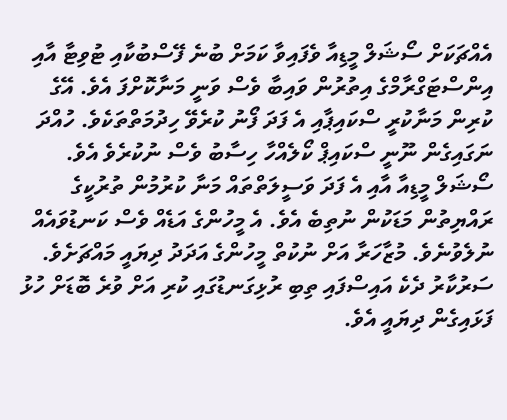އެއްޗަކަށް ސޯޝަލް މީޑިއާ ވެފައިވާ ކަމަށް ބުނެ ފޭސްބުކާއި ޓުވިޓާ އާއި އިންސްޓަގްރާމްގެ އިތުރުން ވައިބާ ވެސް ވަނީ މަނާކޮށްފަ އެވެ. އޭގެ ކުރިން މަނާކުރީ ސްކައިޕާއި އެ ފަދަ ފޯނު ކުރެވޭ ހިދުމަތްތަކެވެ. ހުއްދަ ނަގައިގެން ނޫނީ ސްކައިޕް ކޯލެއްހާ ހިސާބު ވެސް ނުކުރެވެ އެވެ.
ސޯޝަލް މީޑިއާ އާއި އެ ފަދަ ވަސީލަތްތައް މަނާ ކުރުމުން ތުރުކީގެ ރައްޔިތުން މަޑަކުން ނުތިބެ އެވެ. އެ މީހުންގެ އަޑެއް ވެސް ކަނޑުވައެއް ނުލެވުނެވެ. މުޒާހަރާ އަށް ނުކުތް މީހުންގެ އަދަދު ދިޔައީ މައްޗަށެވެ. ސަރުކާރު ދެކެ އައިސްފައި ތިބި ރުޅިގަނޑުގައި ކުރި އަށް ވުރެ ބޮޑަށް ހުޅު ފަޅައިގެން ދިޔައީ އެވެ.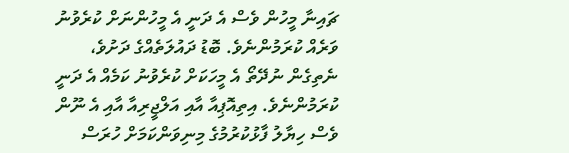ޗައިނާ މީހުން ވެސް އެ ދަނީ އެ މީހުންނަށް ކުރެވުނު ވަރެއް ކުރަމުންނެވެ. ބޮޑު ދައުލަތެއްގެ ދަށުވެ، ނެތިގެން ނުދޭތޯ އެ މީހަކަށް ކުރެވުނު ކަމެއް އެ ދަނީ ކުރަމުންނެވެ. އިތިއޮޕިއާ އާއި އަލްޖީރިއާ އާއި އެ ނޫން ވެސް ހިޔާލު ފާޅުކުރުމުގެ މިނިވަންކަމަށް ހުރަސް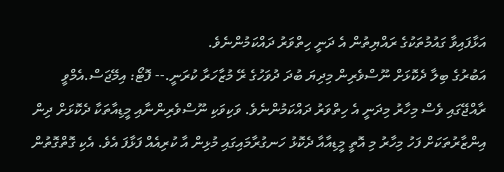އަޅާފައިވާ ގައުމުތަކުގެ ރައްޔިތުން އެ ދަނީ ހިތްވަރު ދައްކަމުންނެވެ.
އަބުރުގެ ބިލާ ދެކޮޅަށް ނޫސްވެރިން މިދިޔަ ބުދަ ދުވަހުގެ ރޭ މުޒާހަރާ ކުރަނީ.-- ފޮޓޯ: އިމޭޖަސް.އެމްވީ
ރާއްޖޭގައި ވެސް މިހާރު މިދަނީ އެ ހިތްވަރު ދައްކަމުންނެވެ. ވަކިވަކި ނޫސްވެރިންނާއި މީޑިއާތަކާ ދެކޮޅަށް ދިން އިންޒާރުތަކަށް ފަހު މިހާރު މި އޮތީ މީޑިއާއާ ދެކޮޅު ހަނގުރާމައިގައި މުޅިން އާ ކުރިއެއް ފަޅާފަ އެވެ. އެކި ގޮތްގޮތުން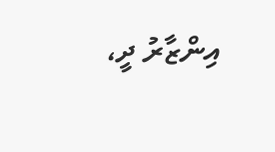އިންޒާރު ދީ،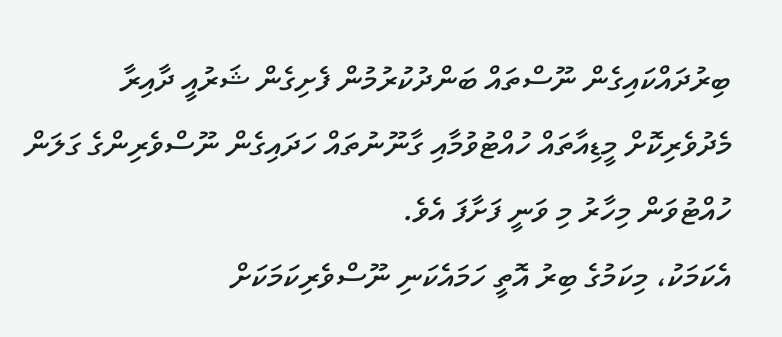ބިރުދައްކައިގެން ނޫސްތައް ބަންދުކުރުމުން ފެށިގެން ޝަރުއީ ދާއިރާ މެދުވެރިކޮށް މީޑިއާތައް ހުއްޓުވުމާއި ގާނޫނުތައް ހަދައިގެން ނޫސްވެރިންގެ ގަލަން ހުއްޓުވަން މިހާރު މި ވަނީ ފަށާފަ އެވެ.
އެކަމަކު، މިކަމުގެ ބިރު އޮތީ ހަމައެކަނި ނޫސްވެރިކަމަކަށް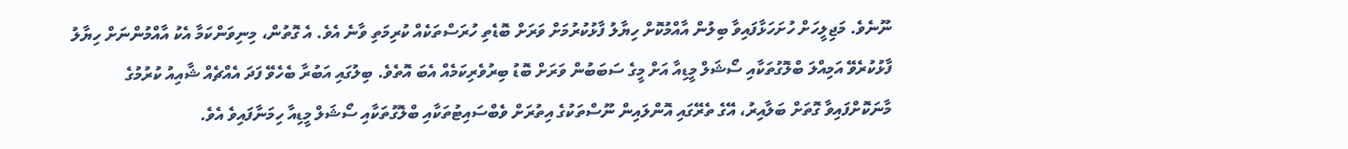ނޫނެވެ. މަޖިލީހަށް ހުށަހަޅާފައިވާ ބިލުން އާއްމުކޮށް ހިޔާލު ފާޅުކުރުމަށް ވަރަށް ބޮޑެތި ހުރަސްތަކެއް ކުރިމަތި ވާނެ އެވެ. އެ ގޮތުން، މިނިވަންކަމާ އެކު އާއްމުންނަށް ހިޔާލު ފާޅުކުރެވޭ އަމިއްލަ ބްލޮގުތަކާއި ސޯޝަލް މީޑިއާ އަށް މީގެ ސަބަބުން ވަރަށް ބޮޑު ބިރުވެރިކަމެއް އެބަ އޮތެވެ. ބިލުގައި އަބުރާ ބެހެވޭ ފަދަ އެއްޗެއް ޝާއިއު ކުރުމުގެ މާނަކޮށްފައިވާ ގޮތަށް ބަލާއިރު، އޭގެ ތެރޭގައި އޮންލައިން ނޫސްތަކުގެ އިތުރަށް ވެބްސައިޓުތަކާއި ބްލޮގުތަކާއި ސޯޝަލް މީޑިއާ ހިމަނާފައިވެ އެވެ.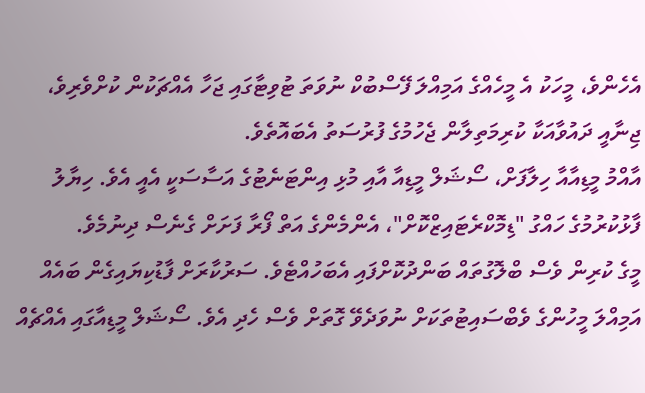އެހެންވެ، މީހަކު އެ މީހެއްގެ އަމިއްލަ ފޭސްބުކް ނުވަތަ ޓުވިޓާގައި ޖަހާ އެއްޗަކުން ކުށްވެރިވެ، ޖިނާއީ ދައުވާއަކާ ކުރިމަތިލާން ޖެހުމުގެ ފުރުސަތު އެބައޮތެވެ.
އާއްމު މީޑިއާއާ ހިލާފަށް، ސޯޝަލް މީޑިއާ އާއި މުޅި އިންޓަނެޓުގެ އަސާސަކީ އެއީ އެވެ. ހިޔާލު ފާޅުކުރުމުގެ ހައްގު "ޑިމޮކްރެޓައިޒްކޮށް"، އެންމެންގެ އަތް ފޯރާ ފަށަށް ގެނެސް ދިނުމެވެ.
މީގެ ކުރިން ވެސް ބްލޮގުތައް ބަންދުކޮށްފައި އެބަހުއްޓެވެ. ސަރުކާރަށް ފާޑުކިޔައިގެން ބައެއް އަމިއްލަ މީހުންގެ ވެބްސައިޓުތަކަށް ނުވަދެވޭ ގޮތަށް ވެސް ހެދި އެވެ. ސޯޝަލް މީޑިއާގައި އެއްޗެއް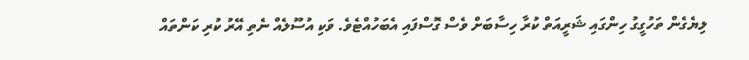ލިޔެގެން ތަހުގީގު ހިންގައި ޝަރީއަތް ކުރާ ހިސާބަށް ވެސް ގޮސްފައި އެބަހުއްޓެވެ. ވަކި އުސޫލެއް ނެތި އޭރު ކުރި ކަންތައް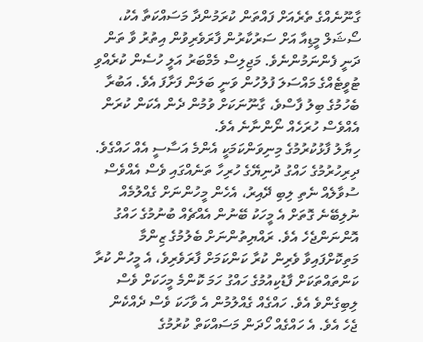ގާނޫނެއްގެ ތެރެއަށް ފައްތަން ކުރަމުންދާ މަސައްކަތާ އެކު، ސޯޝަލް މީޑިއާ އަށް ސަރުކާރުން ފާރަވެރިވުން އިތުރު ވާ ތަން ދަނީ ފެންނަމުންނެވެ. މަޖިލިސް މެމްބަރު އަލީ ހުސެން ކުރެއްވި ޓުވީޓެއްގެ މައްސަލަ ފުލުހުން ވަނީ ބަލަން ފަށާފަ އެވެ. އަބުރާ ބެހުމުގެ ބިލު ފާސްވެ، ގާނޫނަކަށް ވުމުން ދެން އެކަން ކުރަން އެއްވެސް ހުރަހެއް ނޯންނާނެ އެވެ.
ހިޔާލު ފާޅުކުރުމުގެ މިނިވަންކަމަކީ އެންމެ އަސާސީ އެއް ހައްގެވެ. ދިރިހުރުމުގެ ހައްގު ދުނިޔޭގެ ހުރިހާ ތަނެއްގައި ވެސް އެއްވެސް ސުވާލެއް ނެތި ލިބި ދޭއިރު، އެހެން މީހުންނަށް ގެއްލުމެއް ނުލިބޭނެ ގޮތަށް އެ މީހަކު ބޭނުން އެއްޗެއް ބުނުމުގެ ހައްގު އޮންނަންޖެހެ އެވެ. ރައްޔިތުންނަށް ބެލުމުގެ ޒިންމާ މަތިކޮށްފައިވާ ވެރިން ކުރާ ކަންކަމަށް ފާރަވެރިވެ، އެ މީހުން ކުރާ ކަންތައްތަކަށް ފާޑުކިއުމުގެ ހައްގު ހަމަ ކޮންމެ މީހަކަށް ވެސް ލިބިގެންވެ އެވެ. ހައްގެއް ގެއްލުމުން އެ ވާހަކަ ވެސް ދެއްކެން ޖެހެ އެވެ. އެ ހައްގެއް ހޯދަން މަސައްކަތް ކުރުމުގެ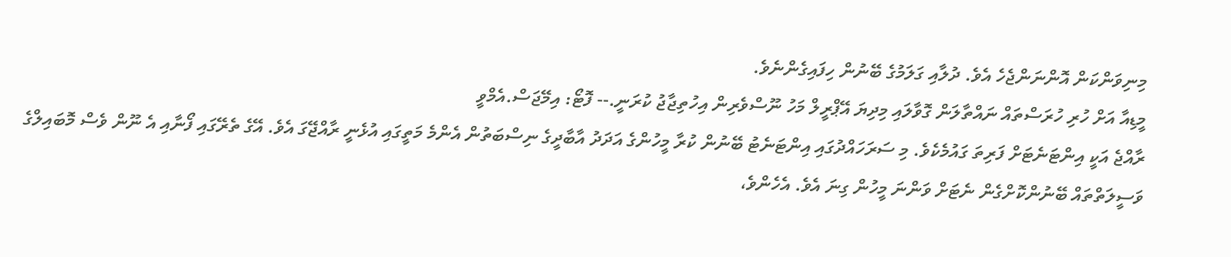މިނިވަންކަން އޮންނަންޖެހެ އެވެ. ދުލާއި ގަލަމުގެ ބޭނުން ހިފައިގެންނެވެ.
މީޑިއާ އަށް ހުރި ހުރަސްތައް ނައްތާލަން ގޮވާލައި މިދިޔަ އޭޕްރީލް މަހު ނޫސްވެރިން އިހުތިޖާޖު ކުރަނީ.-- ފޮޓޯ: އިމޭޖަސް.އެމްވީ
ރާއްޖެ އަކީ އިންޓަނެޓަށް ފަރިތަ ގައުމެކެވެ. މި ސަރަހައްދުގައި އިންޓަނެޓު ބޭނުން ކުރާ މީހުންގެ އަދަދު އާބާދީގެ ނިސްބަތުން އެންމެ މަތީގައި އުޅެނީ ރާއްޖޭގަ އެވެ. އޭގެ ތެރޭގައި ފޯނާއި އެ ނޫން ވެސް މޮބައިލްގެ ވަސީލަތްތައް ބޭނުންކޮށްގެން ނެޓަށް ވަންނަ މީހުން ގިނަ އެވެ. އެހެންވެ،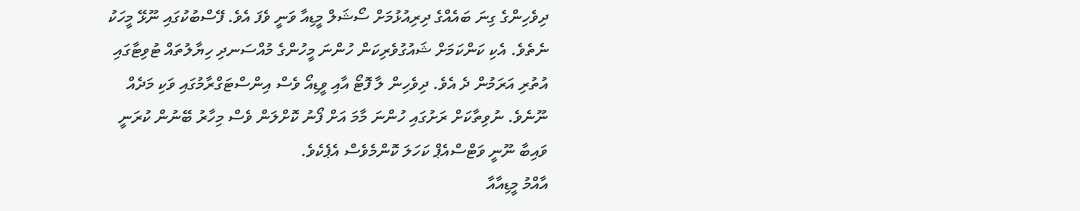ދިވެހިންގެ ގިނަ ބައެއްގެ ދިރިއުޅުމަށް ސޯޝަލް މީޑިއާ ވަނީ ވެފަ އެވެ. ފޭސްބުކުގައި ނޫޅޭ މީހަކު ނެތެވެ. އެކި ކަންކަމަށް ޝައުގުވެރިކަން ހުންނަ މީހުންގެ މުއްސަނދި ހިޔާލުތައް ޓުވިޓާގައި އުތުރި އަރަމުން ދެ އެވެ. ދިވެހިން ލާ ފޮޓޯ އާއި ވީޑިއޯ ވެސް އިންސްޓަގްރާމުގައި ވަކި މަދެއް ނޫނެވެ. ނުވިތާކަށް ރަށުގައި ހުންނަ މާމަ އަށް ފޯނު ކޮށްލަން ވެސް މިހާރު ބޭނުން ކުރަނީ ވައިބާ ނޫނީ ވަޓްސްއެޕް ކަހަލަ ކޮންމެވެސް އެޕެކެވެ.
އާއްމު މީޑިއާއާ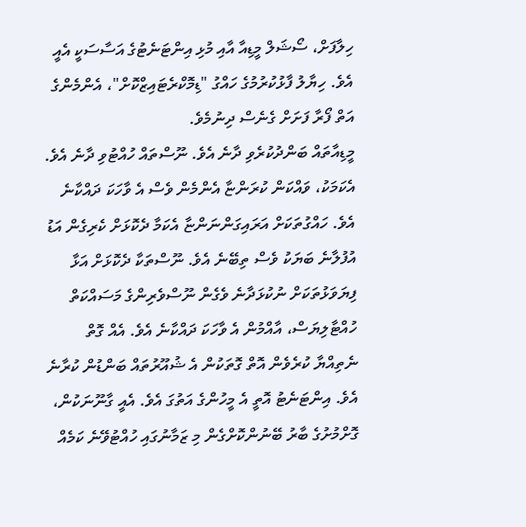ހިލާފަށް، ސޯޝަލް މީޑިއާ އާއި މުޅި އިންޓަނެޓުގެ އަސާސަކީ އެއީ އެވެ. ހިޔާލު ފާޅުކުރުމުގެ ހައްގު "ޑިމޮކްރެޓައިޒްކޮށް"، އެންމެންގެ އަތް ފޯރާ ފަށަށް ގެނެސް ދިނުމެވެ.
މީޑިއާތައް ބަންދުކުރެވި ދާނެ އެވެ. ނޫސްތައް ހުއްޓުވި ދާނެ އެވެ. އެކަމަކު، ވައްކަން ކުރަންޏާ އެންމެން ވެސް އެ ވާހަކަ ދައްކާނެ އެވެ. ހައްގުތަކަށް އަރައިގަންނަންޏާ އެކަމާ ދެކޮޅަށް ކެރިގެން އަޑު އުފުލާނެ ބަޔަކު ވެސް ތިބޭނެ އެވެ. ނޫސްތަކާ ދެކޮޅަށް އަޅާ ފިޔަވަޅުތަކަށް ނުކުޅަދާނެ ވެގެން ނޫސްވެރިންގެ މަސައްކަތް ހުއްޓާލިޔަސް، އާއްމުން އެ ވާހަކަ ދައްކާނެ އެވެ. އެއް ގޮތް ނެތިއްޔާ ކުރެވެން އޮތް ގޮތަކުން އެ ޝުއޫރުތައް ބަންޑުން ކުރާނެ އެވެ. އިންޓަނެޓު އޮތީ އެ މީހުންގެ އަތުގަ އެވެ. އެއީ ގާނޫނަކުން، ގޮށްމުށުގެ ބާރު ބޭނުންކޮށްގެން މި ޒަމާނުގައި ހުއްޓުވޭނެ ކަމެއް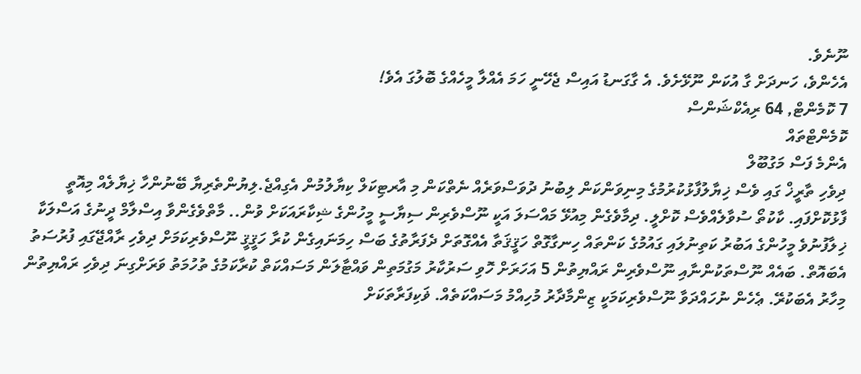ނޫނެވެ.
އެހެންވެ، ހަނދަށް ގާ އުކަން ނޫޅޭށެވެ. އެ ގާގަނޑު އައިސް ޖެހޭނީ ހަމަ އެއްލާ މީހެއްގެ ބޮލުގަ އެވެ!
7 ކޮމެންޓް, 64 ރިއެކްޝަންސް
ކޮމެންޓްތައް
އެންމެ ފަސް މަގުބޫލް
ދިވެހި ތާރީޚް ގައި ވެސް ޚިޔާލުފާޅުކުރުމުގެ މިނިވަންކަން ލިބުނު ދުވަސްވަރެއް ނެތްކަން މި އާރޓިކަލް ކިޔާލުމުން އެގިއްޖެ.ލިޔުންތެރިޔާ ބޭނުންހާ ޚިޔާލެއް މިއޮތީ ފާޅުކޮށްފައި. ކާކުތޯ ސުވާލެއްވެސް ކޮށްލީ. ދިމާވެގެން މިއުޅޭ މައްސަލަ އަކީ ނޫސްވެރިން ސިޔާސީ މީހުންގެ ޝިކާރައަކަށް ވުން.. މާތްވެގެންވާ އިސްލާމް ދީނުގެ އަސްލަކާ ޚިލާފުނުވެ މީހުންގެ އަބުރު ކަތިނުލައި ގައުމުގެ ކަންތައް ހިނގާގޮތް ހަޤީޤަތާ އެއްގޮތަށް ދެފަރާތުގެ ބަސް ހިމަނައިގެން ކުރާ ހަޤީޤީ ނޫސްވެރިކަމަށް ދިވެހި ރާއްޖޭގައި ފުރުސަތު އެބައޮތް. ބައެއް ނޫސްތަކުންނާއި ނޫސްވެރިން ރައްޔިތުން 5 އަހަރަށް ހޮވި ސަރުކާރު މަގުމަތިން ވައްޓާލަން މަސައްކަތް ކުރާކަމުގެ ތުހުމަތު ވަރަށްގިނަ ދިވެހި ރައްޔިތުން މިހާރު އެބަކުރޭ. ޢެހެން ނުހައްދަވާ ނޫސްވެރިކަމަކީ ޒިންމާދާރު މުހިއްމު މަސައްކަތެއް. ޥަކިފަރާތަކަށް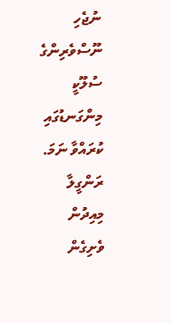ނުޖެހި ނޫސްވެރިންގެ ސުލޫކީ މިންގަނޑުގައި ކުރައްވާ ނަމަ.
ރަންގީލާ
މިއިދުން ވެށިގެން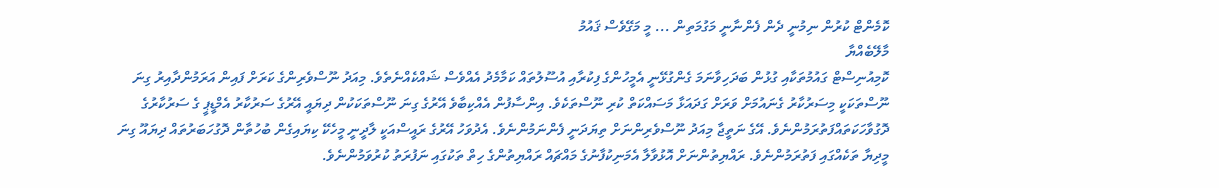ކޮމެންޓް ކުރުން ނިމުނީ ދެން ފެންނާނީ މަގުމަތިން ... މީ މަގޭވެސް ޤައުމު
މާލޭބެއްޔާ
ކޮމިއުނިސްޓް ގައުމުތަކާއި ގުޅުން ބަދަހިވާނަމަ ގެންގުޅޭނީ އެމީހުންގެ ފިކުރާއި އުސޫލުތައް ކަމާމެދު އެއްވެސް ޝައްކެއްނެތެވެ. މިއަދު ނޫސްވެރިންގެ ކަރަށް ފައިން އަރަމުންދާއިރު ގިނަ ނޫސްތަކަކީ މިސަރުކާރު ގެނައުމަށް ވަރަށް ގަދައަޅާ މަސައްކަތް ކުރި ނޫސްތަކެވެ. އިންސާފުން އެއްކިބާވެ އޭރުގެ ގިނަ ނޫސްތަކަކުން ދިޔައީ އޭރުގެ ސަރުކާރު އެމްޑީޕީ ގެ ސަރުކާރުގެ ދޮގުވާހަކަތައްފަތުރަމުންނެވެ. އޭގެ ނަތީޖާ މިއަދު ނޫސްވެރިންނަށް ތިޔަދަނީ ފެންނަމުންނެވެ. އެދުވަހު އޭރުގެ ރައީސްއަކީ ލާދީނީ މީހެކޭ ކިޔައިގެން ބުހުތާން ދޮގުހަބަރުތައް ދިޔައޫ ގިނަ މީދިޔާ ތަކެއްގައި ފަތުރަމުންނެވެ. ރައްޔިތުންނަށް އޮޅުވާލާ އެމަނިކުފާނުގެ މައްޗައް ރައްޔިތުންގެ ހިތް ތަކުގައި ނަފުރަތު ކުރުވަމުންނެވެ.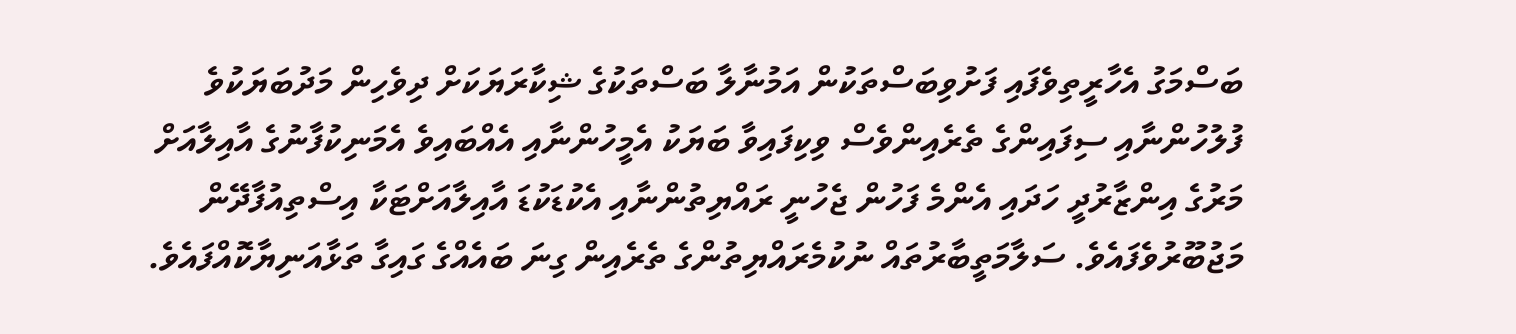ބަސްމަގު އެހާރީތިވެފައި ފަށުވިބަސްތަކުން އަމުނާލާ ބަސްތަކުގެ ޝިކާރަޔަކަށް ދިވެހިން މަދުބަޔަކުވެ ފުލުހުންނާއި ސިފައިންގެ ތެރެއިންވެސް ވިކިފައިވާ ބަޔަކު އެމީހުންނާއި އެއްބައިވެ އެމަނިކުފާނުގެ އާއިލާއަށް މަރުގެ އިންޒާރުދީ ހަދައި އެންމެ ފަހުން ޖެހުނީ ރައްޔިތުންނާއި އެކުޑަކުޑަ އާއިލާއަށްޓަކާ އިސްތިއުފާދޭން މަޖުބޫރުވެފައެވެ. ސަލާމަތީބާރުތައް ނުކުމެރައްޔިތުންގެ ތެރެއިން ގިނަ ބައެއްގެ ގައިގާ ތަޅާއަނިޔާކޮއްފައެވެ.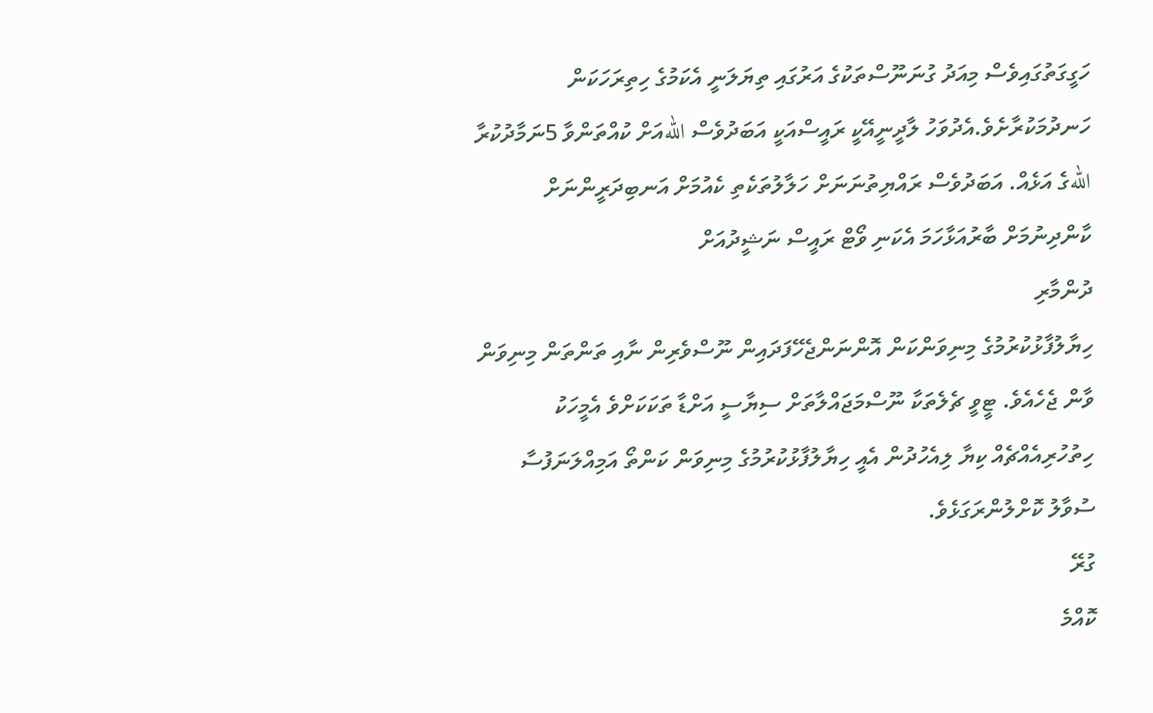ހަގީގަތުގައިވެސް މިއަދު ގުނަނޫސްތަކުގެ އަރުގައި ތިޔަލަނީ އެކަމުގެ ހިތިރަހަކަން ހަނދުމަކުރާށެވެ.އެދުވަހު ލާދީނީއޭކީ ރައީސްއަކީ އަބަދުވެސް اللهއަށް ކުއްތަންވާ 5ނަމާދުކުރާ اللهގެ އަޅެއް. އަބަދުވެސް ރައްޔިތުނަނަށް ހަލާލުތަކެތި ކެއުމަށް އަނބިދަރީންނަށް ކާންދިނުމަށް ބާރުއަޅާހަމަ އެކަނި ވޯޓް ރައީސް ނަޝީދުއަށް
ދުންމާރި
ހިޔާލުފާޅުކުރުމުގެ މިނިވަންކަން އޮންނަންޖެހޭފަދައިން ނޫސްވެރިން ނާއި ތަންތަން މިނިވަން ވާން ޖެހެއެވެ. ޓީވީ ޗެލެތަކާ ނޫސްމަޖައްލާތަށް ސިޔާސީ އަށްޑާ ތަކަކަށްވެ އެމީހަކު ހިތުހުރިއެއްޗެއް ކިޔާ ލިއެހުދުން އެއީ ހިޔާލުފާޅުކުރުމުގެ މިނިވަން ކަންތޯ އަމިއްލަނަފުސާ ސުވާލު ކޮށްލުންރަގަޅެވެ.
ގުރޭ
ކޮއްމެ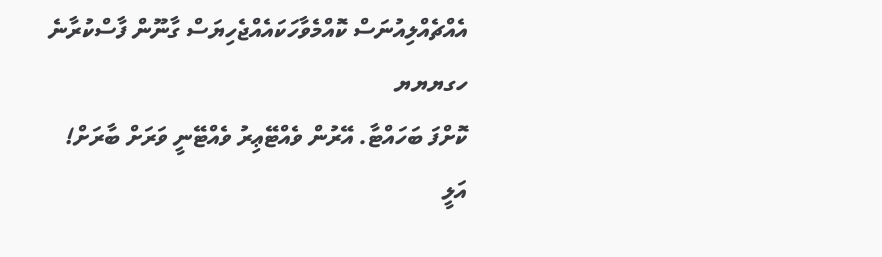އެއްޗެއްލިއުނަސް ކޮއްމެވާހަކައެއްޖެހިޔަސް ގާނޫން ފާސްކުރާނެ
ހގޔޔޔ
ކޮށްފަ ބަހައްޓާ. އޭރުން ވެއްޓޭޢިރު ވެއްޓޭނީ ވަރަށް ބާރަށް!
އަލީ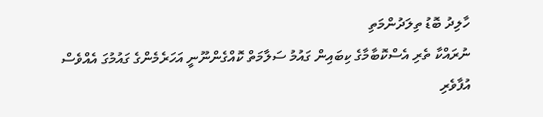ހާލިދު ބޮޑު ތިލަދުންމަތި
ނުރައްކާ ތެރި އެސްކޮބާމާގެ ކިބައިން ގައުމު ސަލާމަތް ކޮއްގެންނޫނީ އަހަރެމެންގެ ގައުމުގަ އެއްވެސް އުފާވެރި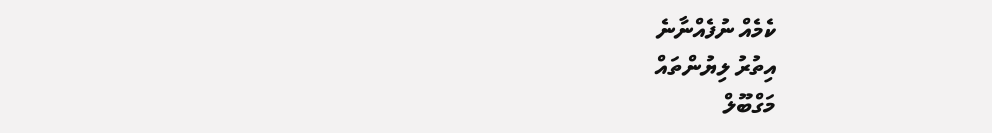ކެމެއް ނުފެއްނާނެ
އިތުރު ލިޔުންތައް
މަގްބޫލް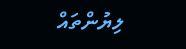ލިޔުންތައް